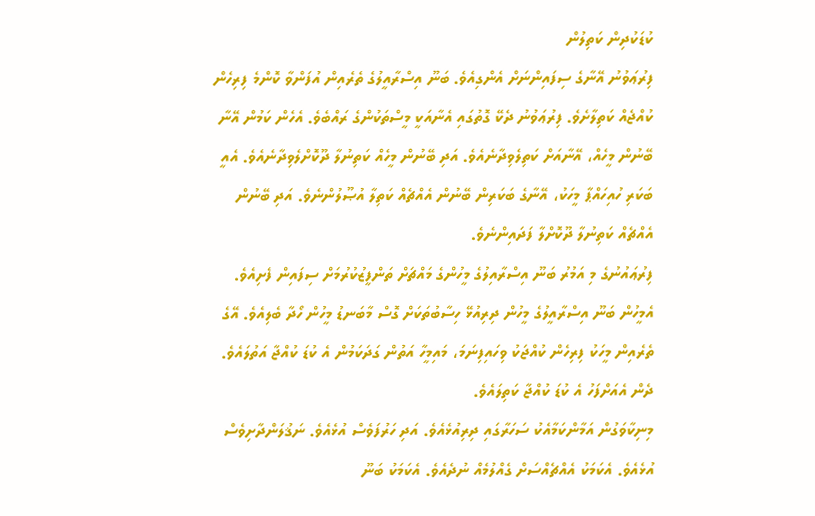ކުޑަކުދިން ކަތިލުން
ފިރުޢަވުނު އޭނާގެ ސިފައިންނަށް އެންގިއެވެ. ބަނޫ އިސްރާއީލުގެ ތެރެއިން އުފަންވާ ކޮންމެ ފިރިހެން ކުއްޖެއް ކަތިލާށެވެ. ފިރުޢަވުނު ދެކޭ ގޮތުގައި އެނާއަކީ މީސްތަކުންގެ ރައްބެވެ. އެހެން ކަމުން އޭނާ ބޭނުން މީހެއް، އޭނާއަށް ކަތިލެވިދާނެއެވެ. އަދި ބޭނުން މީހެއް ކަތިނުލާ ދޫކޮށްލެވިދާނެއެވެ. އެއީ ބަކަރި ހުއިހައްޕާ މީހަކު، އޭނާގެ ބަކަރިން ބޭނުން އެއްޗެއް ކަތިލާ އުޞޫލުންނެވެ. އަދި ބޭނުން އެއްޗެއް ކަތިނުލާ ދޫކޮށްލާ ފަދައިންނެވެ.
ފިރުޢައުނުގެ މި އަމުރު ބަނޫ އިސްރާއިލުގެ މީހުންގެ މައްޗަށް ތަންފީޒުކުރުމަށް ސިފައިން ފެށިއެވެ. އެމީހުން ބަނޫ އިސްރާއީލުގެ މީހުން ދިރިއުޅޭ ހިސާބުތަކަށް ގޮސް މާބަނޑު މީހުން ހޯދާ ބެލިއެވެ. އޭގެ ތެރެއިން މީހަކު ފިރިހެން ކުއްޖަކު ވިހައިފިނަމަ، މައިމީހާ އަތުން ގަދަކަމުން އެ ކުޑަ ކުއްޖާ އަތުލައެވެ. ދެން އެއަށްފަހު އެ ކުޑަ ކުއްޖާ ކަތިލައެވެ.
މިނިކާވަގުން އަމާންކަމާއެކު ސަހަރާގައި ދިރިއުޅެއެވެ. އަދި ހަރުފަވެސް އުޅެއެވެ. ނަޤުލަންދާށިވެސް އުޅެއެވެ. އެކަމަކު އެއްޗެއްސަށް ގެއްލުމެއް ނުދެއެވެ. އެކަމަކު ބަނޫ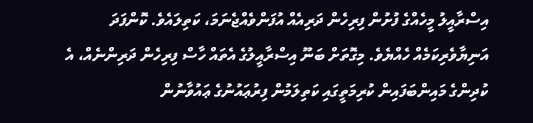އިސްރާއީލު މީހެއްގެ ފުށުން ފިރިހެން ދަރިއެއް އުފަންވެއްޖެނަމަ، ކަތިލައެވެ. ކޮންފަދަ އަނިޔާވެރިކަމެއް ހެއްޔެވެ. މިގޮތަށް ބަނޫ އިސްރާއީލުގެ އެތައް ހާސް ފިރިހެން ދަރިންނެއް، އެ ކުދިންގެ މައިންބަފައިން ކުރިމަތީގައި ކަތިލަމުން ފިރުޢައުނުގެ ޢައުވާނުން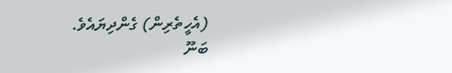(އެހީތެރިން) ގެންދިޔައެވެ.
ބަނޫ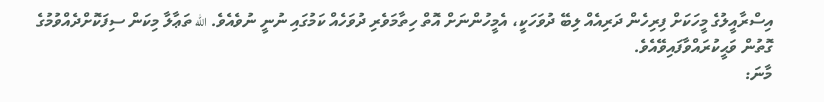އިސްރާއީލުގެ މީހަކަށް ފިރިހެން ދަރިއެއް ލިބޭ ދުވަހަކީ، އެމީހުންނަށް އޮތް ހިތާމަވެރި ދުވަހެއް ކަމުގައި ނުނީ ނުވެއެވެ. الله ތަޢާލާ މިކަން ސިފަކޮށްދެއްވުމުގެ ގޮތުން ވަޙީކުރައްވާފައިވޭއެވެ.
މާނަ: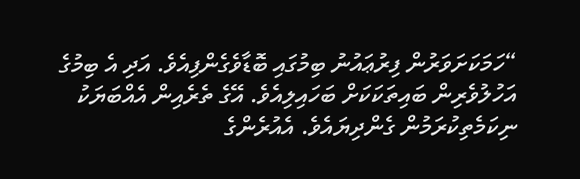“ހަމަކަށަވަރުން ފިރުޢައުނު ބިމުގައި ބޮޑާވެގެންފިއެވެ. އަދި އެ ބިމުގެ އަހުލުވެރިން ބައިތަކަކަށް ބަހައިލިއެވެ. އޭގެ ތެރެއިން އެއްބަޔަކު ނިކަމެތިކުރަމުން ގެންދިޔައެވެ. އެއުރެންގެ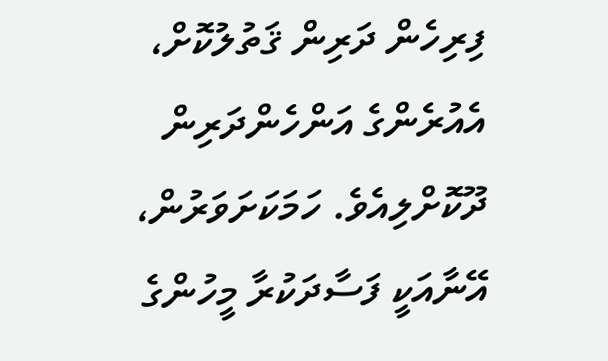ފިރިހެން ދަރިން ޤަތުލުކޮށް، އެއުރެންގެ އަންހެންދަރިން ދޫކޮށްލިއެވެ. ހަމަކަށަވަރުން، އޭނާއަކީ ފަސާދަކުރާ މީހުންގެ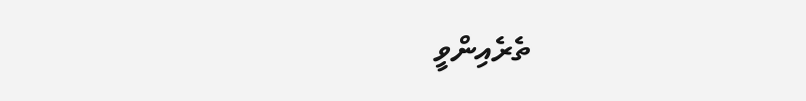ތެރެއިންވީ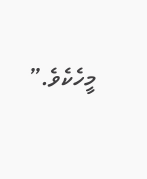މީހެކެވެ.”